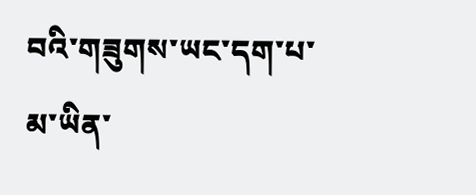བའི་གཟུགས་ཡང་དག་པ་མ་ཡིན་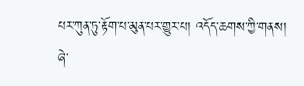པར་ཀུན་ཏུ་རྟོག་པ་མུན་པར་གྱུར་པ། འདོད་ཆགས་ཀྱི་གནས། ཞེ་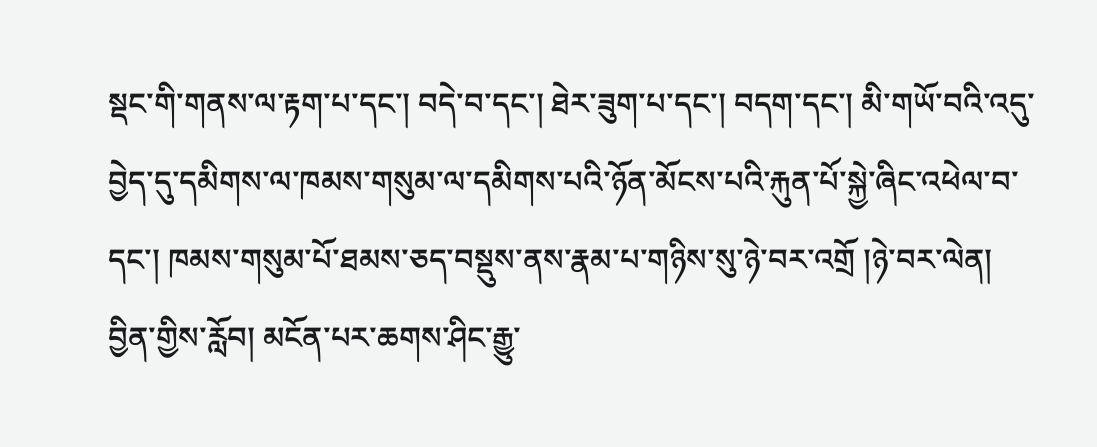སྡང་གི་གནས་ལ་རྟག་པ་དང་། བདེ་བ་དང་། ཐེར་ཟུག་པ་དང་། བདག་དང་། མི་གཡོ་བའི་འདུ་བྱེད་དུ་དམིགས་ལ་ཁམས་གསུམ་ལ་དམིགས་པའི་ཉོན་མོངས་པའི་རྐུན་པོ་སྐྱེ་ཞིང་འཕེལ་བ་དང་། ཁམས་གསུམ་པོ་ཐམས་ཅད་བསྡུས་ནས་རྣམ་པ་གཉིས་སུ་ཉེ་བར་འགྲོ །ཉེ་བར་ལེན། བྱིན་གྱིས་རློབ། མངོན་པར་ཆགས་ཤིང་རྒྱུ་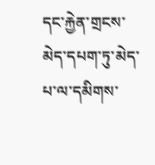དང་རྐྱེན་གྲངས་མེད་དཔག་ཏུ་མེད་པ་ལ་དམིགས་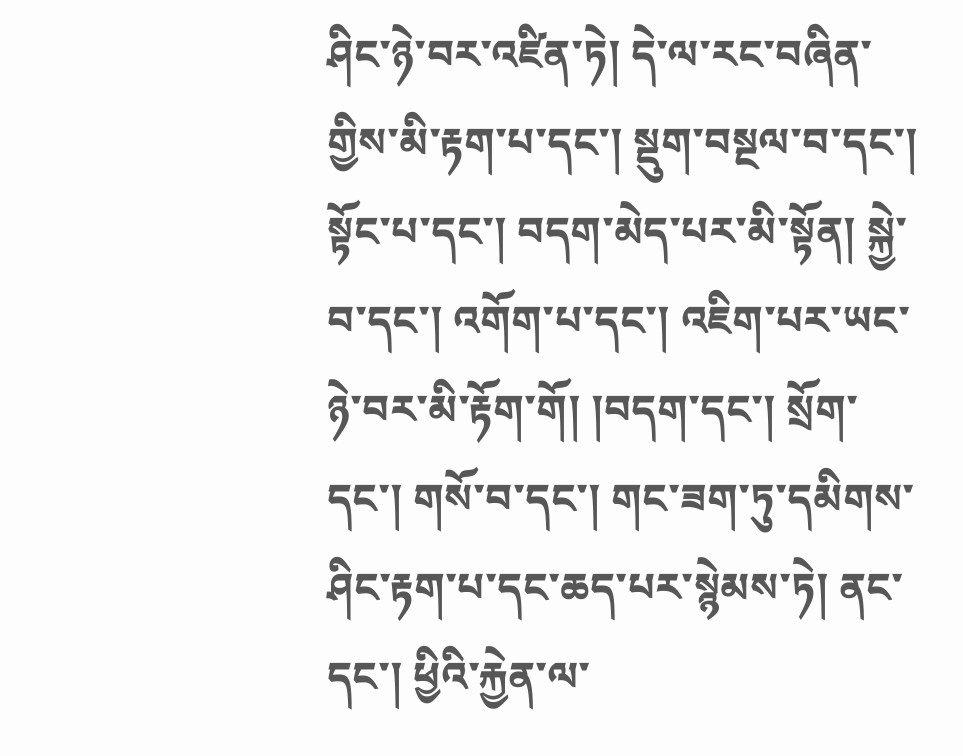ཤིང་ཉེ་བར་འཛིན་ཏེ། དེ་ལ་རང་བཞིན་གྱིས་མི་རྟག་པ་དང་། སྡུག་བསྔལ་བ་དང་། སྟོང་པ་དང་། བདག་མེད་པར་མི་སྟོན། སྐྱེ་བ་དང་། འགོག་པ་དང་། འཇིག་པར་ཡང་ཉེ་བར་མི་རྟོག་གོ། །བདག་དང་། སྲོག་དང་། གསོ་བ་དང་། གང་ཟག་ཏུ་དམིགས་ཤིང་རྟག་པ་དང་ཆད་པར་སྙེམས་ཏེ། ནང་དང་། ཕྱིའི་རྐྱེན་ལ་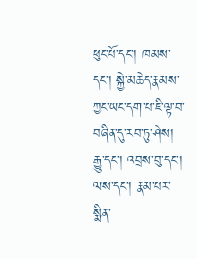ཕུང་པོ་དང་། ཁམས་དང་། སྐྱེ་མཆེད་རྣམས་ཀྱང་ཡང་དག་པ་ཇི་ལྟ་བ་བཞིན་དུ་རབ་ཏུ་ཤེས། རྒྱུ་དང་། འབྲས་བུ་དང་། ལས་དང་། རྣམ་པར་སྨིན་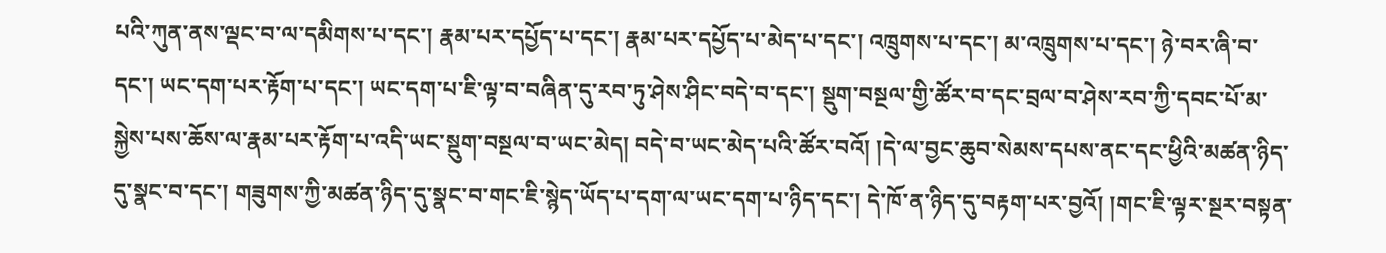པའི་ཀུན་ནས་ལྡང་བ་ལ་དམིགས་པ་དང་། རྣམ་པར་དཔྱོད་པ་དང་། རྣམ་པར་དཔྱོད་པ་མེད་པ་དང་། འཁྲུགས་པ་དང་། མ་འཁྲུགས་པ་དང་། ཉེ་བར་ཞི་བ་དང་། ཡང་དག་པར་རྟོག་པ་དང་། ཡང་དག་པ་ཇི་ལྟ་བ་བཞིན་དུ་རབ་ཏུ་ཤེས་ཤིང་བདེ་བ་དང་། སྡུག་བསྔལ་གྱི་ཚོར་བ་དང་བྲལ་བ་ཤེས་རབ་ཀྱི་དབང་པོ་མ་སྐྱེས་པས་ཆོས་ལ་རྣམ་པར་རྟོག་པ་འདི་ཡང་སྡུག་བསྔལ་བ་ཡང་མེད། བདེ་བ་ཡང་མེད་པའི་ཚོར་བའོ། །དེ་ལ་བྱང་ཆུབ་སེམས་དཔས་ནང་དང་ཕྱིའི་མཚན་ཉིད་དུ་སྣང་བ་དང་། གཟུགས་ཀྱི་མཚན་ཉིད་དུ་སྣང་བ་གང་ཇི་སྙེད་ཡོད་པ་དག་ལ་ཡང་དག་པ་ཉིད་དང་། དེ་ཁོ་ན་ཉིད་དུ་བརྟག་པར་བྱའོ། །གང་ཇི་ལྟར་སྔར་བསྟན་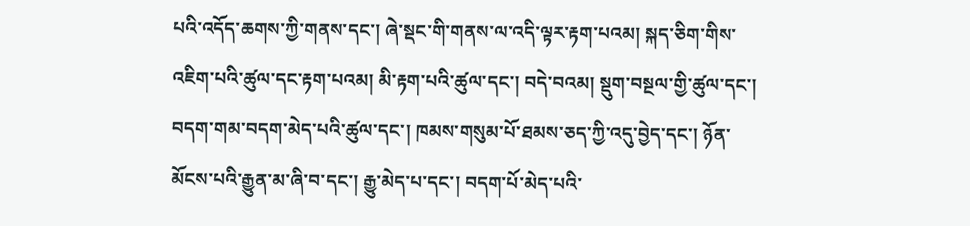པའི་འདོད་ཆགས་ཀྱི་གནས་དང་། ཞེ་སྡང་གི་གནས་ལ་འདི་ལྟར་རྟག་པའམ། སྐད་ཅིག་གིས་འཇིག་པའི་ཚུལ་དང་རྟག་པའམ། མི་རྟག་པའི་ཚུལ་དང་། བདེ་བའམ། སྡུག་བསྔལ་གྱི་ཚུལ་དང་། བདག་གམ་བདག་མེད་པའི་ཚུལ་དང་། ཁམས་གསུམ་པོ་ཐམས་ཅད་ཀྱི་འདུ་བྱེད་དང་། ཉོན་མོངས་པའི་རྒྱུན་མ་ཞི་བ་དང་། རྒྱུ་མེད་པ་དང་། བདག་པོ་མེད་པའི་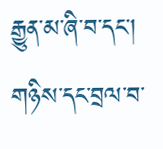རྒྱུན་མ་ཞི་བ་དང་། གཉིས་དང་བྲལ་བ་